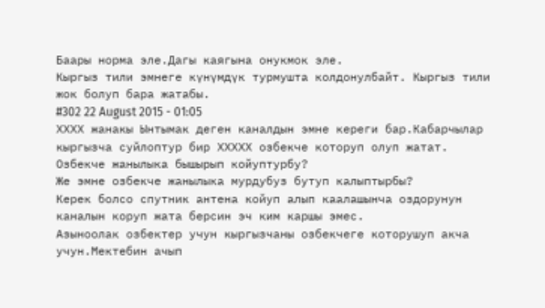Баары норма эле.Дагы каягына онукмок эле.
Кыргыз тили эмнеге күнүмдүк турмушта колдонулбайт. Кыргыз тили жок болуп бара жатабы.
#302 22 August 2015 - 01:05
ХХХХ жанакы Ынтымак деген каналдын эмне кереги бар.Кабарчылар кыргызча суйлоптур бир ХХХХХ озбекче которуп олуп жатат.
Озбекче жанылыка бышырып койуптурбу?
Же эмне озбекче жанылыка мурдубуз бутуп калыптырбы?
Керек болсо спутник антена койуп алып каалашынча оздорунун каналын коруп жата берсин эч ким каршы эмес.
Азыноолак озбектер учун кыргызчаны озбекчеге которушуп акча учун.Мектебин ачып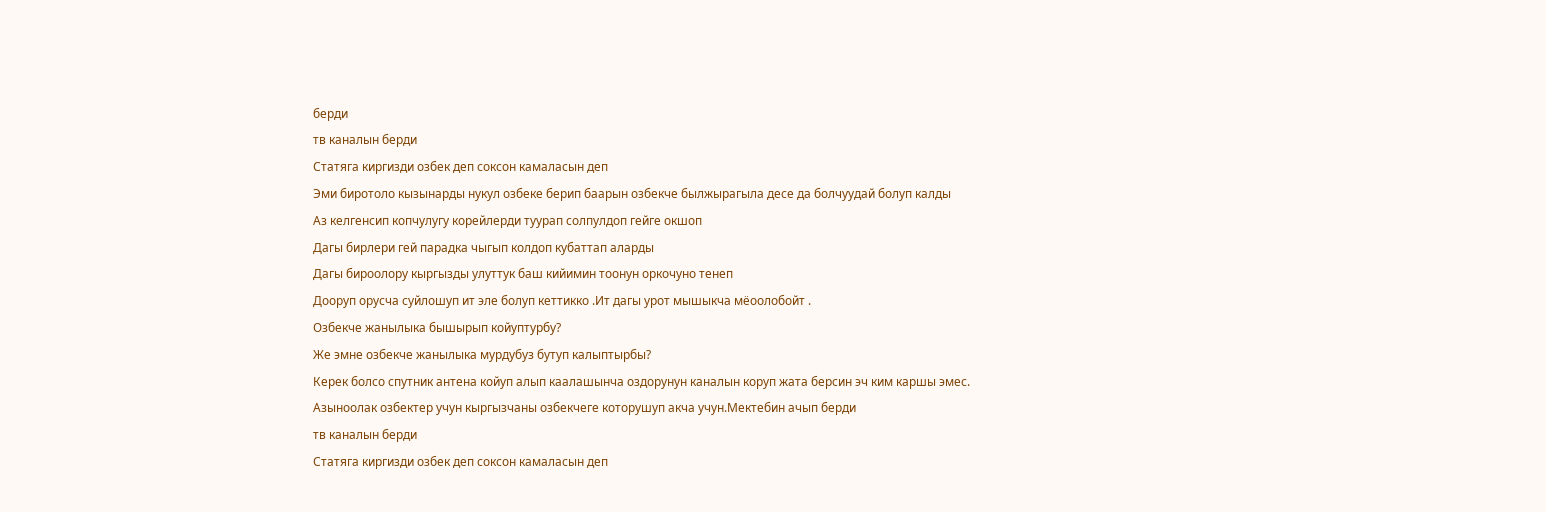берди
тв каналын берди
Статяга киргизди озбек деп соксон камаласын деп
Эми биротоло кызынарды нукул озбеке берип баарын озбекче былжырагыла десе да болчуудай болуп калды
Аз келгенсип копчулугу корейлерди туурап солпулдоп гейге окшоп
Дагы бирлери гей парадка чыгып колдоп кубаттап аларды
Дагы бироолору кыргызды улуттук баш кийимин тоонун оркочуно тенеп
Дооруп орусча суйлошуп ит эле болуп кеттикко .Ит дагы урот мышыкча мёоолобойт .
Озбекче жанылыка бышырып койуптурбу?
Же эмне озбекче жанылыка мурдубуз бутуп калыптырбы?
Керек болсо спутник антена койуп алып каалашынча оздорунун каналын коруп жата берсин эч ким каршы эмес.
Азыноолак озбектер учун кыргызчаны озбекчеге которушуп акча учун.Мектебин ачып берди
тв каналын берди
Статяга киргизди озбек деп соксон камаласын деп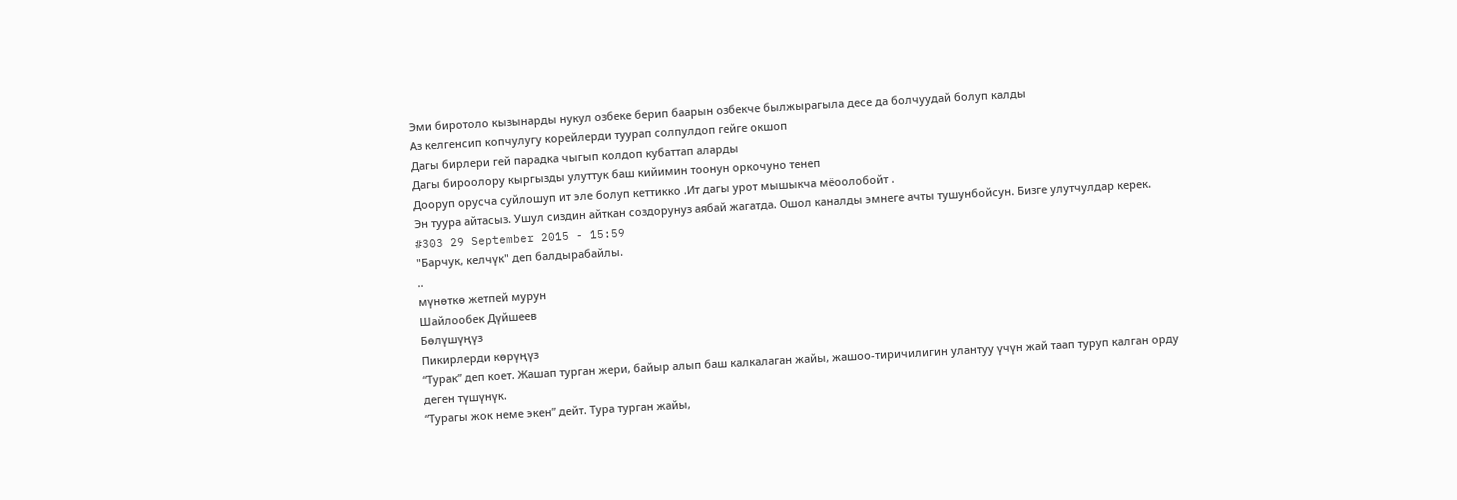Эми биротоло кызынарды нукул озбеке берип баарын озбекче былжырагыла десе да болчуудай болуп калды
Аз келгенсип копчулугу корейлерди туурап солпулдоп гейге окшоп
Дагы бирлери гей парадка чыгып колдоп кубаттап аларды
Дагы бироолору кыргызды улуттук баш кийимин тоонун оркочуно тенеп
Дооруп орусча суйлошуп ит эле болуп кеттикко .Ит дагы урот мышыкча мёоолобойт .
Эн туура айтасыз. Ушул сиздин айткан создорунуз аябай жагатда. Ошол каналды эмнеге ачты тушунбойсун. Бизге улутчулдар керек.
#303 29 September 2015 - 15:59
"Барчук, келчүк" деп балдырабайлы.
..
мүнөткө жетпей мурун
Шайлообек Дүйшеев
Бөлүшүңүз
Пикирлерди көрүңүз
“Турак” деп коет. Жашап турган жери, байыр алып баш калкалаган жайы, жашоо-тиричилигин улантуу үчүн жай таап туруп калган орду деген түшүнүк.
“Турагы жок неме экен” дейт. Тура турган жайы,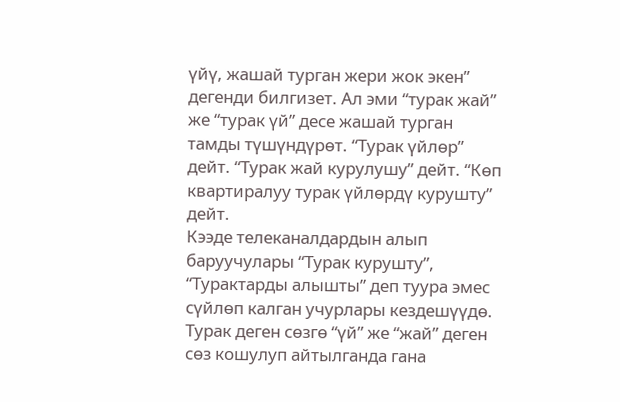үйү, жашай турган жери жок экен” дегенди билгизет. Ал эми “турак жай” же “турак үй” десе жашай турган тамды түшүндүрөт. “Турак үйлөр” дейт. “Турак жай курулушу” дейт. “Көп квартиралуу турак үйлөрдү курушту” дейт.
Кээде телеканалдардын алып баруучулары “Турак курушту”, “Турактарды алышты” деп туура эмес сүйлөп калган учурлары кездешүүдө. Турак деген сөзгө “үй” же “жай” деген сөз кошулуп айтылганда гана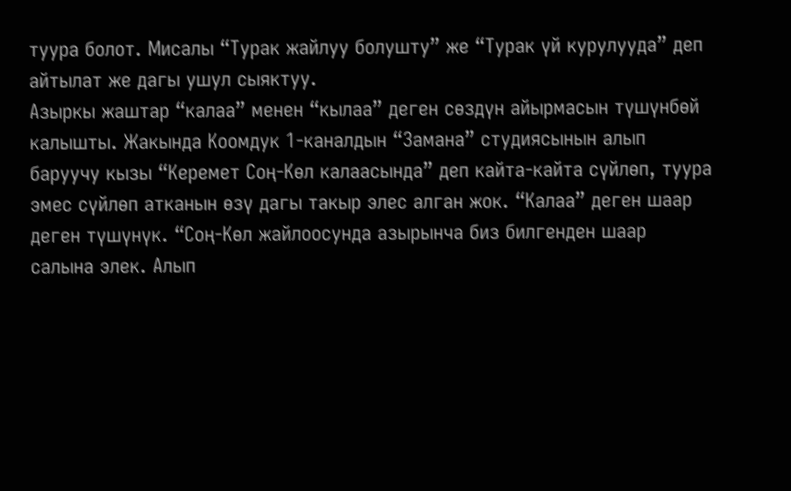туура болот. Мисалы “Турак жайлуу болушту” же “Турак үй курулууда” деп айтылат же дагы ушул сыяктуу.
Азыркы жаштар “калаа” менен “кылаа” деген сөздүн айырмасын түшүнбөй калышты. Жакында Коомдук 1-каналдын “Замана” студиясынын алып баруучу кызы “Керемет Соң-Көл калаасында” деп кайта-кайта сүйлөп, туура эмес сүйлөп атканын өзү дагы такыр элес алган жок. “Калаа” деген шаар деген түшүнүк. “Соң-Көл жайлоосунда азырынча биз билгенден шаар салына элек. Алып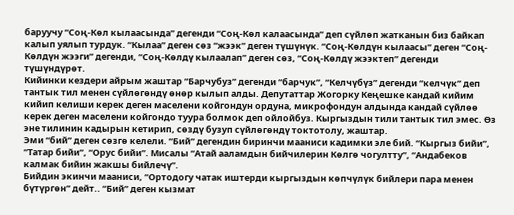баруучу “Соң-Көл кылаасында” дегенди “Соң-Көл калаасында” деп сүйлөп жатканын биз байкап калып уялып турдук. “Кылаа” деген сөз “жээк” деген түшүнүк. “Соң-Көлдүн кылаасы” деген “Соң-Көлдүн жээги” дегенди, “Соң-Көлдү кылаалап” деген сөз, “Соң-Көлдү жээктеп” дегенди түшүндүрөт.
Кийинки кездери айрым жаштар “Барчубуз” дегенди “барчук”, “Келчүбүз” дегенди “келчүк” деп тантык тил менен сүйлөгөндү өнөр кылып алды. Депутаттар Жогорку Кеңешке кандай кийим кийип келиши керек деген маселени койгондун ордуна, микрофондун алдында кандай сүйлөө керек деген маселени койгондо туура болмок деп ойлойбуз. Кыргыздын тили тантык тил эмес. Өз эне тилинин кадырын кетирип, сөздү бузуп сүйлөгөндү токтотолу, жаштар.
Эми “бий” деген сөзгө келели. “Бий” дегендин биринчи мааниси кадимки эле бий. “Кыргыз бийи”, “Татар бийи”, “Орус бийи”. Мисалы “Атай ааламдын бийчилерин Көлгө чогултту”, “Андабеков калмак бийин жакшы бийлечү”.
Бийдин экинчи мааниси, “Ортодогу чатак иштерди кыргыздын көпчүлүк бийлери пара менен бүтүргөн” дейт.. “Бий” деген кызмат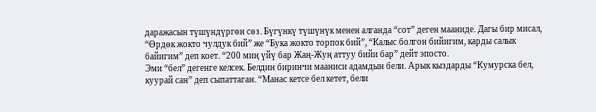даражасын түшүндүргөн сөз. Бүгүнкү түшүнүк менен алганда “сот” деген мааниде. Дагы бир мисал, “Өрдөк жокто чулдук бий” же “Бука жокто торпок бий”, “Калыс болгон бийигим, карды салык байигим” деп коет. “200 миң үйү бар Жаң-Жуң аттуу бийи бар” дейт эпосто.
Эми “бел” дегенге келсек. Белдин биринчи мааниси адамдын бели. Арык кыздарды “Кумурска бел, куурай сан” деп сыпаттаган. “Манас кетсе бел кетет, бели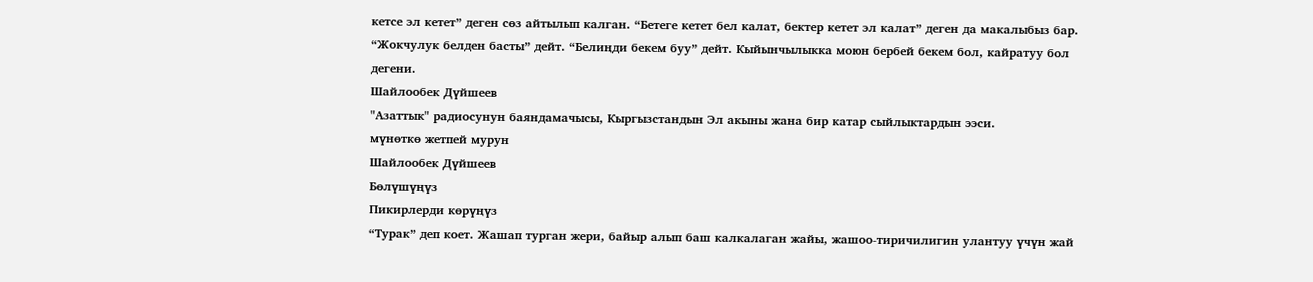кетсе эл кетет” деген сөз айтылып калган. “Бетеге кетет бел калат, бектер кетет эл калат” деген да макалыбыз бар.
“Жокчулук белден басты” дейт. “Белиңди бекем буу” дейт. Кыйынчылыкка моюн бербей бекем бол, кайратуу бол дегени.
Шайлообек Дүйшеев
"Азаттык" радиосунун баяндамачысы, Кыргызстандын Эл акыны жана бир катар сыйлыктардын ээси.
мүнөткө жетпей мурун
Шайлообек Дүйшеев
Бөлүшүңүз
Пикирлерди көрүңүз
“Турак” деп коет. Жашап турган жери, байыр алып баш калкалаган жайы, жашоо-тиричилигин улантуу үчүн жай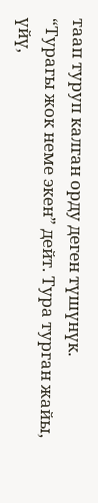таап туруп калган орду деген түшүнүк.
“Турагы жок неме экен” дейт. Тура турган жайы, үйү,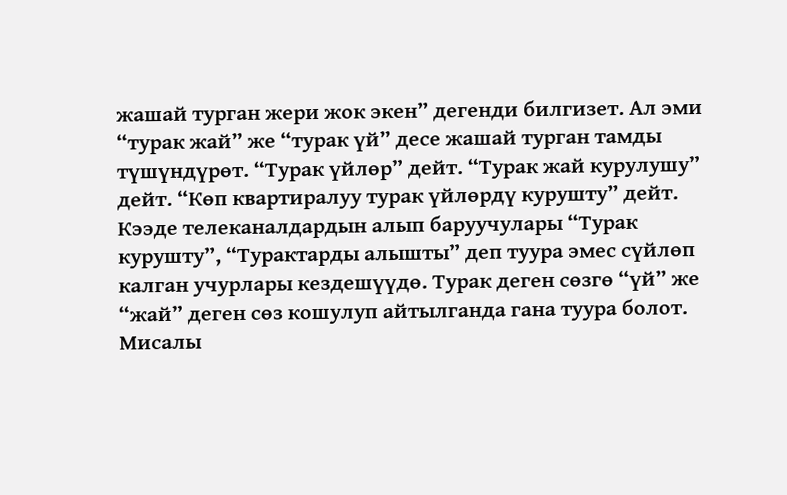жашай турган жери жок экен” дегенди билгизет. Ал эми “турак жай” же “турак үй” десе жашай турган тамды түшүндүрөт. “Турак үйлөр” дейт. “Турак жай курулушу” дейт. “Көп квартиралуу турак үйлөрдү курушту” дейт.
Кээде телеканалдардын алып баруучулары “Турак курушту”, “Турактарды алышты” деп туура эмес сүйлөп калган учурлары кездешүүдө. Турак деген сөзгө “үй” же “жай” деген сөз кошулуп айтылганда гана туура болот. Мисалы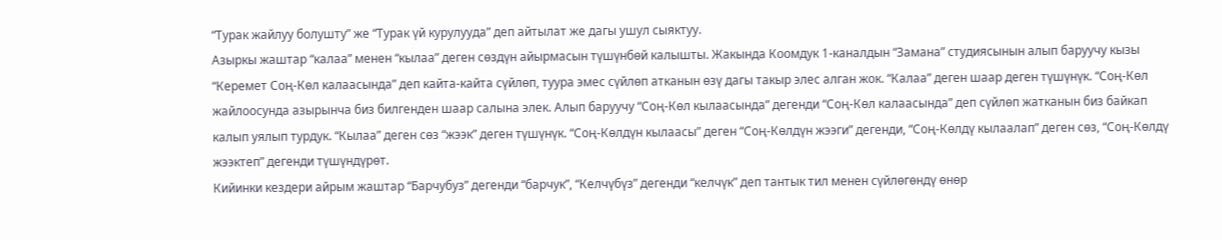“Турак жайлуу болушту” же “Турак үй курулууда” деп айтылат же дагы ушул сыяктуу.
Азыркы жаштар “калаа” менен “кылаа” деген сөздүн айырмасын түшүнбөй калышты. Жакында Коомдук 1-каналдын “Замана” студиясынын алып баруучу кызы “Керемет Соң-Көл калаасында” деп кайта-кайта сүйлөп, туура эмес сүйлөп атканын өзү дагы такыр элес алган жок. “Калаа” деген шаар деген түшүнүк. “Соң-Көл жайлоосунда азырынча биз билгенден шаар салына элек. Алып баруучу “Соң-Көл кылаасында” дегенди “Соң-Көл калаасында” деп сүйлөп жатканын биз байкап калып уялып турдук. “Кылаа” деген сөз “жээк” деген түшүнүк. “Соң-Көлдүн кылаасы” деген “Соң-Көлдүн жээги” дегенди, “Соң-Көлдү кылаалап” деген сөз, “Соң-Көлдү жээктеп” дегенди түшүндүрөт.
Кийинки кездери айрым жаштар “Барчубуз” дегенди “барчук”, “Келчүбүз” дегенди “келчүк” деп тантык тил менен сүйлөгөндү өнөр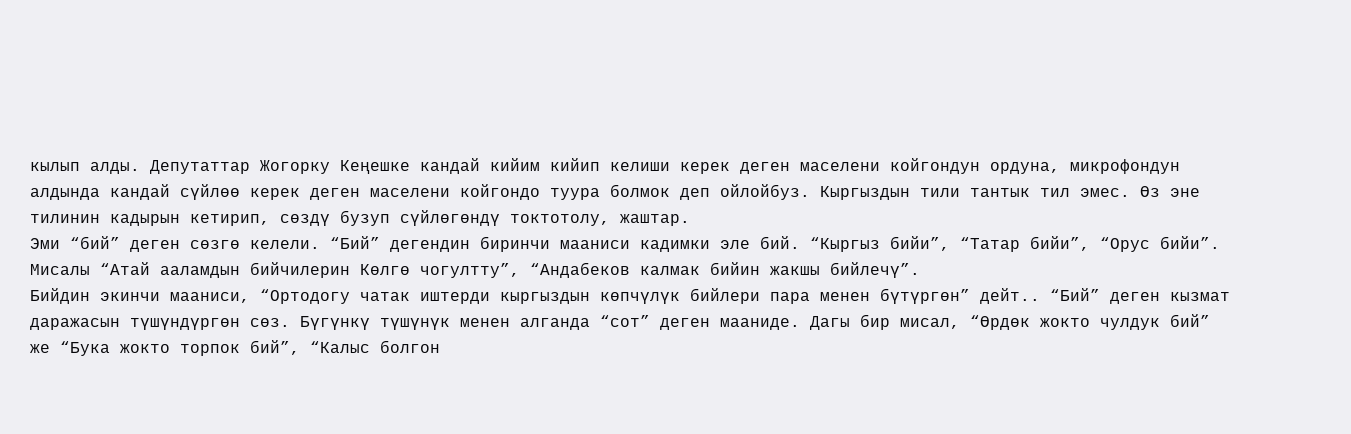кылып алды. Депутаттар Жогорку Кеңешке кандай кийим кийип келиши керек деген маселени койгондун ордуна, микрофондун алдында кандай сүйлөө керек деген маселени койгондо туура болмок деп ойлойбуз. Кыргыздын тили тантык тил эмес. Өз эне тилинин кадырын кетирип, сөздү бузуп сүйлөгөндү токтотолу, жаштар.
Эми “бий” деген сөзгө келели. “Бий” дегендин биринчи мааниси кадимки эле бий. “Кыргыз бийи”, “Татар бийи”, “Орус бийи”. Мисалы “Атай ааламдын бийчилерин Көлгө чогултту”, “Андабеков калмак бийин жакшы бийлечү”.
Бийдин экинчи мааниси, “Ортодогу чатак иштерди кыргыздын көпчүлүк бийлери пара менен бүтүргөн” дейт.. “Бий” деген кызмат даражасын түшүндүргөн сөз. Бүгүнкү түшүнүк менен алганда “сот” деген мааниде. Дагы бир мисал, “Өрдөк жокто чулдук бий” же “Бука жокто торпок бий”, “Калыс болгон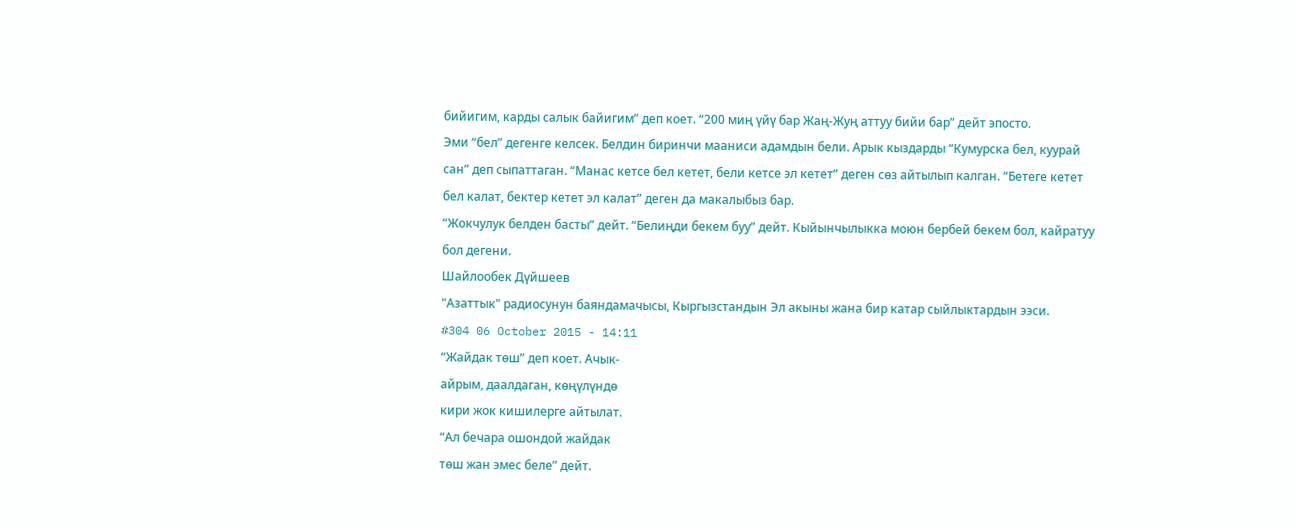бийигим, карды салык байигим” деп коет. “200 миң үйү бар Жаң-Жуң аттуу бийи бар” дейт эпосто.
Эми “бел” дегенге келсек. Белдин биринчи мааниси адамдын бели. Арык кыздарды “Кумурска бел, куурай сан” деп сыпаттаган. “Манас кетсе бел кетет, бели кетсе эл кетет” деген сөз айтылып калган. “Бетеге кетет бел калат, бектер кетет эл калат” деген да макалыбыз бар.
“Жокчулук белден басты” дейт. “Белиңди бекем буу” дейт. Кыйынчылыкка моюн бербей бекем бол, кайратуу бол дегени.
Шайлообек Дүйшеев
"Азаттык" радиосунун баяндамачысы, Кыргызстандын Эл акыны жана бир катар сыйлыктардын ээси.
#304 06 October 2015 - 14:11
“Жайдак төш” деп коет. Ачык-
айрым, даалдаган, көңүлүндө
кири жок кишилерге айтылат.
“Ал бечара ошондой жайдак
төш жан эмес беле” дейт.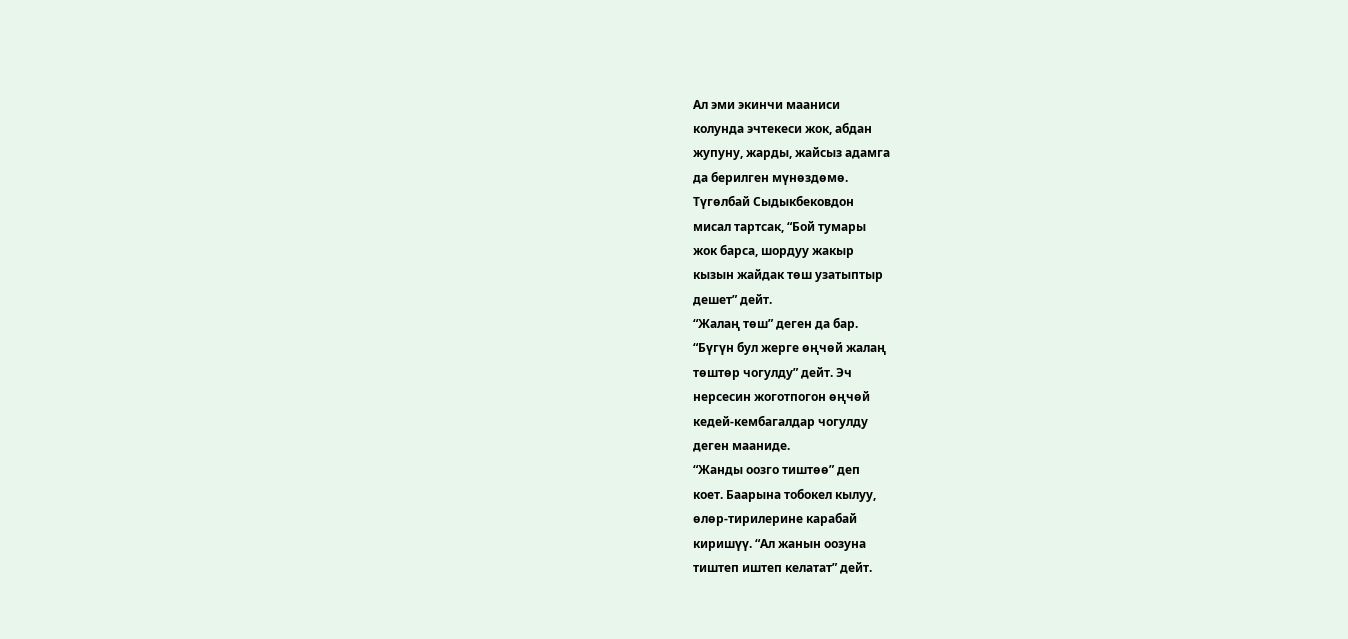Ал эми экинчи мааниси
колунда эчтекеси жок, абдан
жупуну, жарды, жайсыз адамга
да берилген мүнөздөмө.
Түгөлбай Сыдыкбековдон
мисал тартсак, “Бой тумары
жок барса, шордуу жакыр
кызын жайдак төш узатыптыр
дешет” дейт.
“Жалаң төш” деген да бар.
“Бүгүн бул жерге өңчөй жалаң
төштөр чогулду” дейт. Эч
нерсесин жоготпогон өңчөй
кедей-кембагалдар чогулду
деген мааниде.
“Жанды оозго тиштөө” деп
коет. Баарына тобокел кылуу,
өлөр-тирилерине карабай
киришүү. “Ал жанын оозуна
тиштеп иштеп келатат” дейт.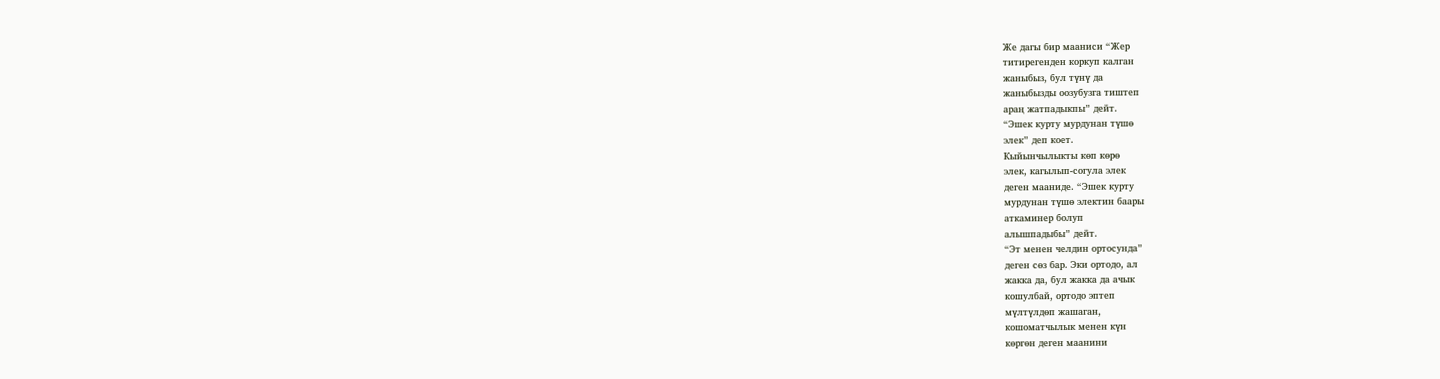Же дагы бир мааниси “Жер
титирегенден коркуп калган
жаныбыз, бул түнү да
жаныбызды оозубузга тиштеп
араң жатпадыкпы” дейт.
“Эшек курту мурдунан түшө
элек” деп коет.
Кыйынчылыкты көп көрө
элек, кагылып-согула элек
деген мааниде. “Эшек курту
мурдунан түшө электин баары
аткаминер болуп
алышпадыбы” дейт.
“Эт менен челдин ортосунда”
деген сөз бар. Эки ортодо, ал
жакка да, бул жакка да ачык
кошулбай, ортодо эптеп
мүлтүлдөп жашаган,
кошоматчылык менен күн
көргөн деген маанини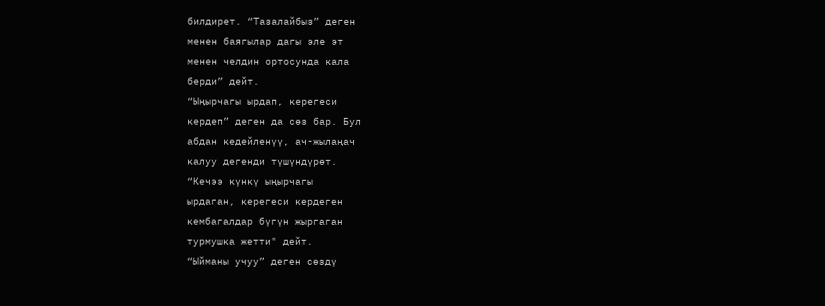билдирет. “Тазалайбыз” деген
менен баягылар дагы эле эт
менен челдин ортосунда кала
берди” дейт.
“Ыңырчагы ырдап, керегеси
кердеп” деген да сөз бар. Бул
абдан кедейленүү, ач-жылаңач
калуу дегенди түшүндүрөт.
“Кечээ күнкү ыңырчагы
ырдаган, керегеси кердеген
кембагалдар бүгүн жыргаган
турмушка жетти" дейт.
“Ыйманы учуу” деген сөздү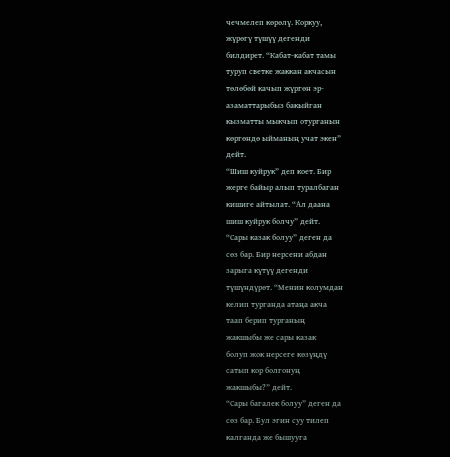чечмелеп көрөлү. Коркуу,
жүрөгү түшүү дегенди
билдирет. “Кабат-кабат тамы
туруп светке жаккан акчасын
төлөбөй качып жүргөн эр-
азаматтарыбыз бакыйган
кызматты мыкчып отурганын
көргөндө ыйманың учат экен”
дейт.
“Шиш куйрук” деп коет. Бир
жерге байыр алып туралбаган
кишиге айтылат. “Ал даана
шиш куйрук болчу” дейт.
“Сары казак болуу” деген да
сөз бар. Бир нерсени абдан
зарыга күтүү дегенди
түшүндүрөт. “Менин колумдан
келип турганда атаңа акча
таап берип турганың
жакшыбы же сары казак
болуп жок нерсеге көзүңдү
сатып кор болгонуң
жакшыбы?” дейт.
“Сары багалек болуу” деген да
сөз бар. Бул эгин суу тилеп
калганда же бышууга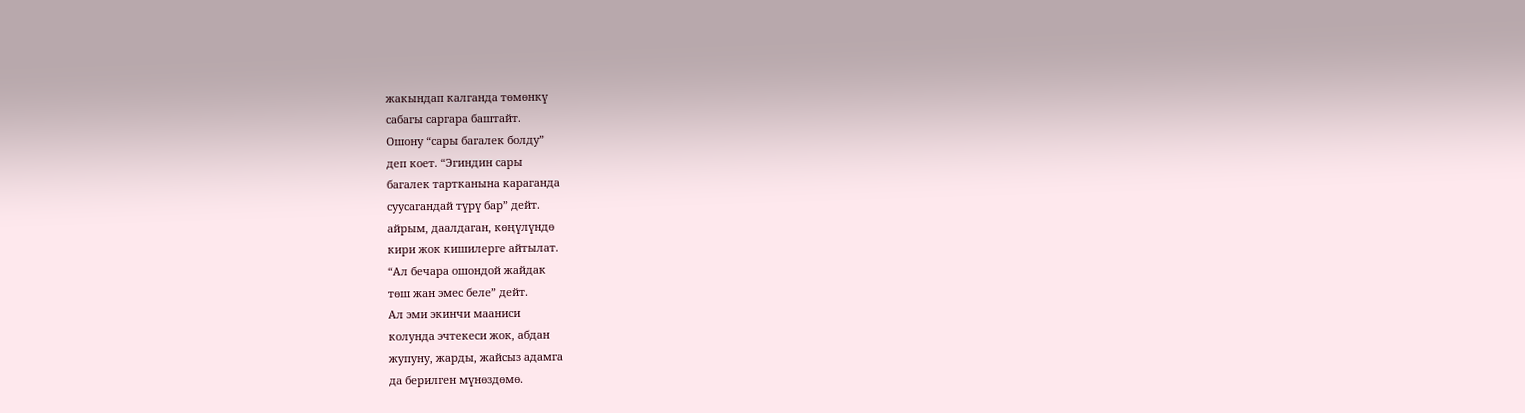жакындап калганда төмөнкү
сабагы саргара баштайт.
Ошону “сары багалек болду”
деп коет. “Эгиндин сары
багалек тартканына караганда
суусагандай түрү бар” дейт.
айрым, даалдаган, көңүлүндө
кири жок кишилерге айтылат.
“Ал бечара ошондой жайдак
төш жан эмес беле” дейт.
Ал эми экинчи мааниси
колунда эчтекеси жок, абдан
жупуну, жарды, жайсыз адамга
да берилген мүнөздөмө.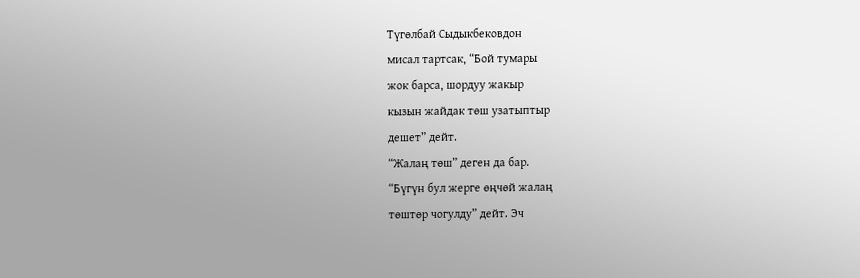Түгөлбай Сыдыкбековдон
мисал тартсак, “Бой тумары
жок барса, шордуу жакыр
кызын жайдак төш узатыптыр
дешет” дейт.
“Жалаң төш” деген да бар.
“Бүгүн бул жерге өңчөй жалаң
төштөр чогулду” дейт. Эч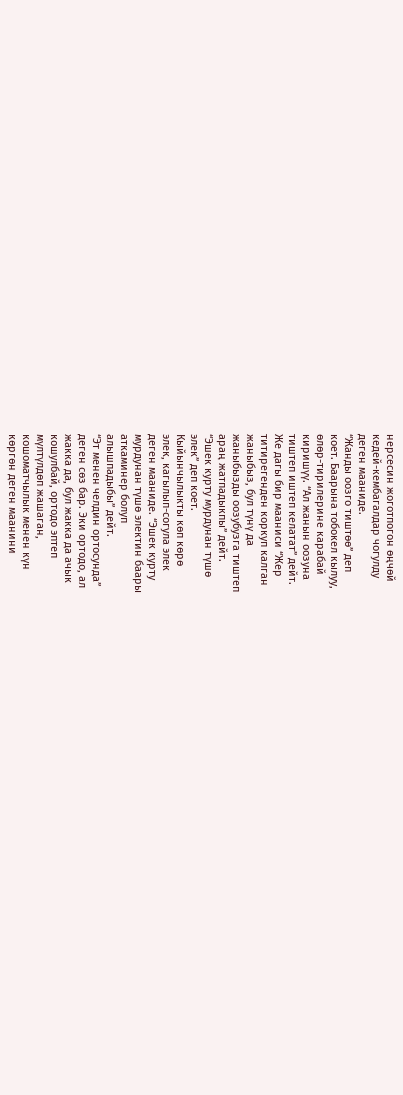нерсесин жоготпогон өңчөй
кедей-кембагалдар чогулду
деген мааниде.
“Жанды оозго тиштөө” деп
коет. Баарына тобокел кылуу,
өлөр-тирилерине карабай
киришүү. “Ал жанын оозуна
тиштеп иштеп келатат” дейт.
Же дагы бир мааниси “Жер
титирегенден коркуп калган
жаныбыз, бул түнү да
жаныбызды оозубузга тиштеп
араң жатпадыкпы” дейт.
“Эшек курту мурдунан түшө
элек” деп коет.
Кыйынчылыкты көп көрө
элек, кагылып-согула элек
деген мааниде. “Эшек курту
мурдунан түшө электин баары
аткаминер болуп
алышпадыбы” дейт.
“Эт менен челдин ортосунда”
деген сөз бар. Эки ортодо, ал
жакка да, бул жакка да ачык
кошулбай, ортодо эптеп
мүлтүлдөп жашаган,
кошоматчылык менен күн
көргөн деген маанини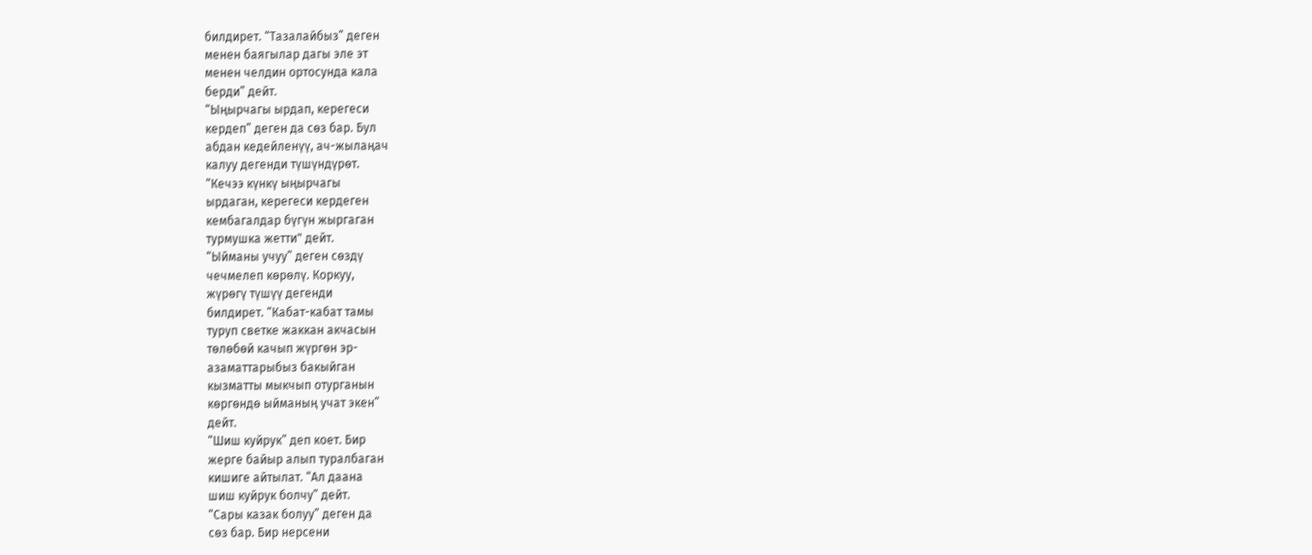билдирет. “Тазалайбыз” деген
менен баягылар дагы эле эт
менен челдин ортосунда кала
берди” дейт.
“Ыңырчагы ырдап, керегеси
кердеп” деген да сөз бар. Бул
абдан кедейленүү, ач-жылаңач
калуу дегенди түшүндүрөт.
“Кечээ күнкү ыңырчагы
ырдаган, керегеси кердеген
кембагалдар бүгүн жыргаган
турмушка жетти" дейт.
“Ыйманы учуу” деген сөздү
чечмелеп көрөлү. Коркуу,
жүрөгү түшүү дегенди
билдирет. “Кабат-кабат тамы
туруп светке жаккан акчасын
төлөбөй качып жүргөн эр-
азаматтарыбыз бакыйган
кызматты мыкчып отурганын
көргөндө ыйманың учат экен”
дейт.
“Шиш куйрук” деп коет. Бир
жерге байыр алып туралбаган
кишиге айтылат. “Ал даана
шиш куйрук болчу” дейт.
“Сары казак болуу” деген да
сөз бар. Бир нерсени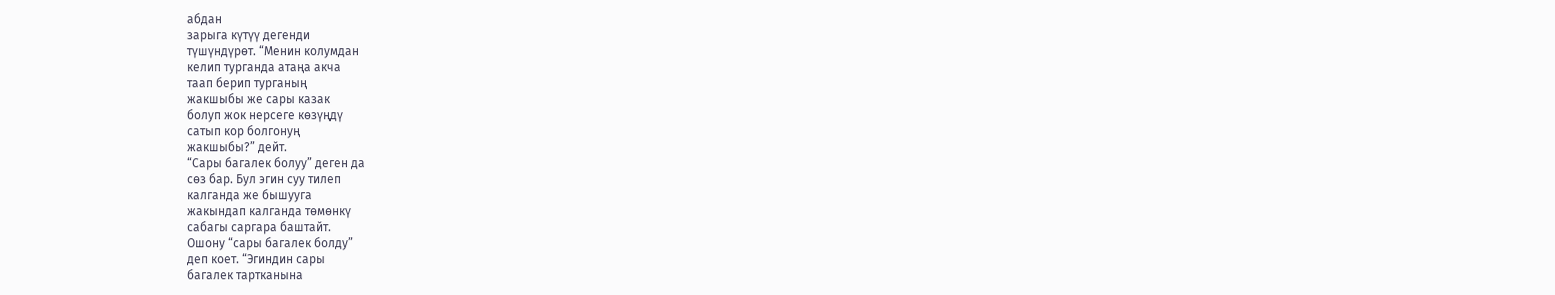абдан
зарыга күтүү дегенди
түшүндүрөт. “Менин колумдан
келип турганда атаңа акча
таап берип турганың
жакшыбы же сары казак
болуп жок нерсеге көзүңдү
сатып кор болгонуң
жакшыбы?” дейт.
“Сары багалек болуу” деген да
сөз бар. Бул эгин суу тилеп
калганда же бышууга
жакындап калганда төмөнкү
сабагы саргара баштайт.
Ошону “сары багалек болду”
деп коет. “Эгиндин сары
багалек тартканына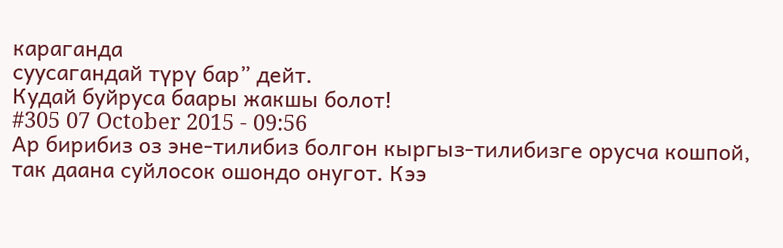караганда
суусагандай түрү бар” дейт.
Кудай буйруса баары жакшы болот!
#305 07 October 2015 - 09:56
Ар бирибиз оз эне-тилибиз болгон кыргыз-тилибизге орусча кошпой, так даана суйлосок ошондо онугот. Кээ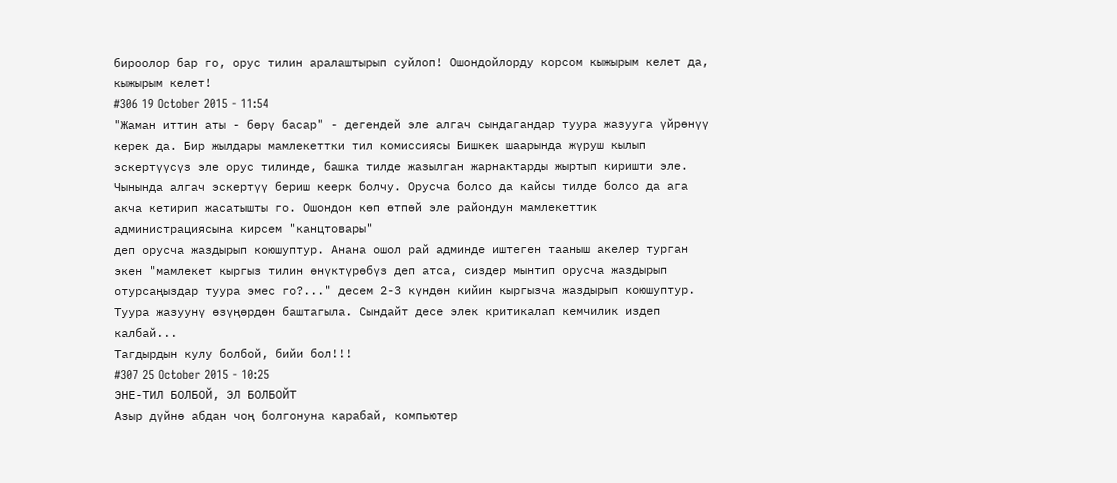бироолор бар го, орус тилин аралаштырып суйлоп! Ошондойлорду корсом кыжырым келет да, кыжырым келет!
#306 19 October 2015 - 11:54
"Жаман иттин аты - бөрү басар" - дегендей эле алгач сындагандар туура жазууга үйрөнүү керек да. Бир жылдары мамлекеттки тил комиссиясы Бишкек шаарында жүруш кылып эскертүүсүз эле орус тилинде, башка тилде жазылган жарнактарды жыртып киришти эле. Чынында алгач эскертүү бериш кеерк болчу. Орусча болсо да кайсы тилде болсо да ага акча кетирип жасатышты го. Ошондон көп өтпөй эле райондун мамлекеттик администрациясына кирсем "канцтовары"
деп орусча жаздырып коюшуптур. Анана ошол рай админде иштеген тааныш акелер турган экен "мамлекет кыргыз тилин өнүктүрөбүз деп атса, сиздер мынтип орусча жаздырып отурсаңыздар туура эмес го?..." десем 2-3 күндөн кийин кыргызча жаздырып коюшуптур. Туура жазуунү өзүңөрдөн баштагыла. Сындайт десе элек критикалап кемчилик издеп калбай...
Тагдырдын кулу болбой, бийи бол!!!
#307 25 October 2015 - 10:25
ЭНЕ-ТИЛ БОЛБОЙ, ЭЛ БОЛБОЙТ
Азыр дүйнө абдан чоң болгонуна карабай, компьютер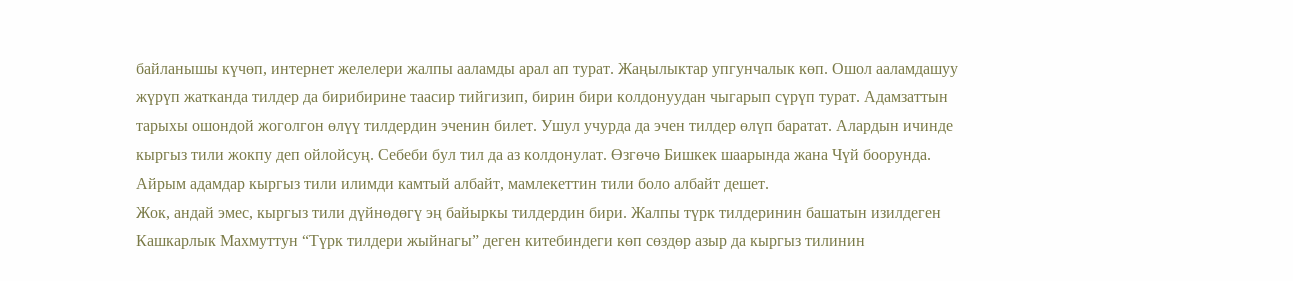байланышы күчөп, интернет желелери жалпы ааламды арал ап турат. Жаңылыктар упгунчалык көп. Ошол ааламдашуу жүрүп жатканда тилдер да бирибирине таасир тийгизип, бирин бири колдонуудан чыгарып сүрүп турат. Адамзаттын тарыхы ошондой жоголгон өлүү тилдердин эченин билет. Ушул учурда да эчен тилдер өлүп баратат. Алардын ичинде кыргыз тили жокпу деп ойлойсуң. Себеби бул тил да аз колдонулат. Өзгөчө Бишкек шаарында жана Чүй боорунда. Айрым адамдар кыргыз тили илимди камтый албайт, мамлекеттин тили боло албайт дешет.
Жок, андай эмес, кыргыз тили дүйнөдөгү эң байыркы тилдердин бири. Жалпы түрк тилдеринин башатын изилдеген Кашкарлык Махмуттун “Түрк тилдери жыйнагы” деген китебиндеги көп сөздөр азыр да кыргыз тилинин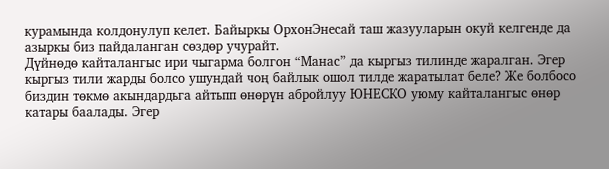курамында колдонулуп келет. Байыркы ОрхонЭнесай таш жазууларын окуй келгенде да азыркы биз пайдаланган сөздөр учурайт.
Дүйнөдө кайталангыс ири чыгарма болгон “Манас” да кыргыз тилинде жаралган. Эгер кыргыз тили жарды болсо ушундай чоң байлык ошол тилде жаратылат беле? Же болбосо биздин төкмө акындардьга айтьпп өнөрүн абройлуу ЮНЕСКО уюму кайталангыс өнөр катары баалады. Эгер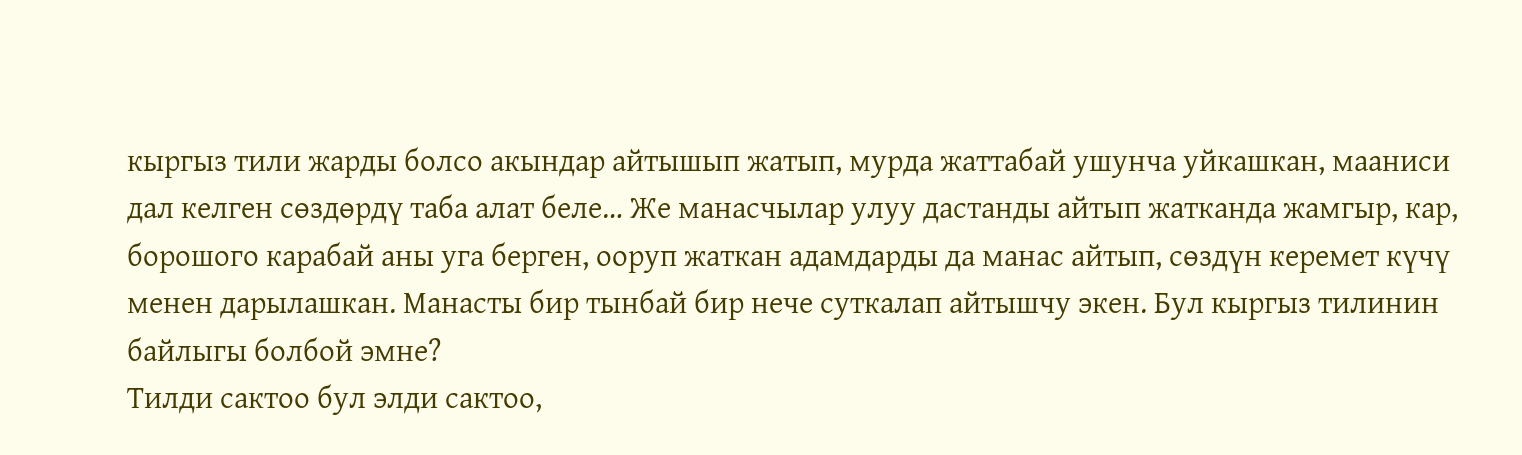кыргыз тили жарды болсо акындар айтышып жатып, мурда жаттабай ушунча уйкашкан, мааниси дал келген сөздөрдү таба алат беле… Же манасчылар улуу дастанды айтып жатканда жамгыр, кар, борошого карабай аны уга берген, ооруп жаткан адамдарды да манас айтып, сөздүн керемет күчү менен дарылашкан. Манасты бир тынбай бир нече суткалап айтышчу экен. Бул кыргыз тилинин байлыгы болбой эмне?
Тилди сактоо бул элди сактоо,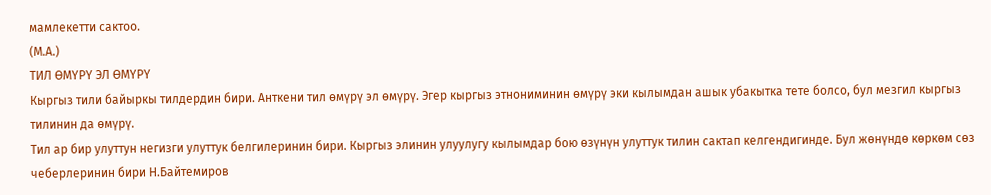мамлекетти сактоо.
(М.А.)
ТИЛ ӨМҮРҮ ЭЛ ӨМҮРҮ
Кыргыз тили байыркы тилдердин бири. Анткени тил өмүрү эл өмүрү. Эгер кыргыз этнониминин өмүрү эки кылымдан ашык убакытка тете болсо, бул мезгил кыргыз тилинин да өмүрү.
Тил ар бир улуттун негизги улуттук белгилеринин бири. Кыргыз элинин улуулугу кылымдар бою өзүнүн улуттук тилин сактап келгендигинде. Бул жөнүндө көркөм сөз чеберлеринин бири Н.Байтемиров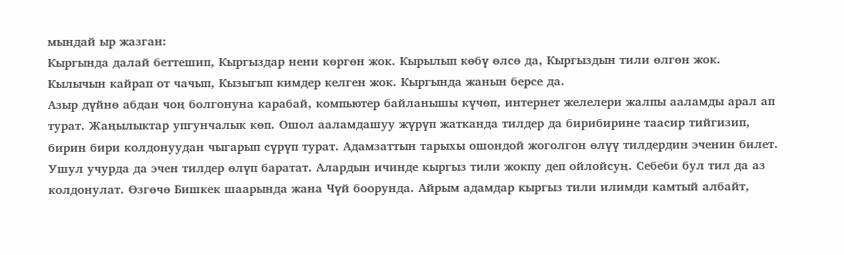мындай ыр жазган:
Кыргында далай беттешип, Кыргыздар нени көргөн жок. Кырылып көбү өлсө да, Кыргыздын тили өлгөн жок. Кылычын кайрап от чачып, Кызыгып кимдер келген жок. Кыргында жанын берсе да.
Азыр дүйнө абдан чоң болгонуна карабай, компьютер байланышы күчөп, интернет желелери жалпы ааламды арал ап турат. Жаңылыктар упгунчалык көп. Ошол ааламдашуу жүрүп жатканда тилдер да бирибирине таасир тийгизип, бирин бири колдонуудан чыгарып сүрүп турат. Адамзаттын тарыхы ошондой жоголгон өлүү тилдердин эченин билет. Ушул учурда да эчен тилдер өлүп баратат. Алардын ичинде кыргыз тили жокпу деп ойлойсуң. Себеби бул тил да аз колдонулат. Өзгөчө Бишкек шаарында жана Чүй боорунда. Айрым адамдар кыргыз тили илимди камтый албайт,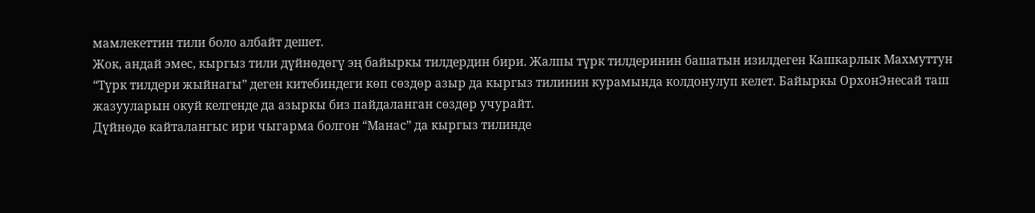мамлекеттин тили боло албайт дешет.
Жок, андай эмес, кыргыз тили дүйнөдөгү эң байыркы тилдердин бири. Жалпы түрк тилдеринин башатын изилдеген Кашкарлык Махмуттун “Түрк тилдери жыйнагы” деген китебиндеги көп сөздөр азыр да кыргыз тилинин курамында колдонулуп келет. Байыркы ОрхонЭнесай таш жазууларын окуй келгенде да азыркы биз пайдаланган сөздөр учурайт.
Дүйнөдө кайталангыс ири чыгарма болгон “Манас” да кыргыз тилинде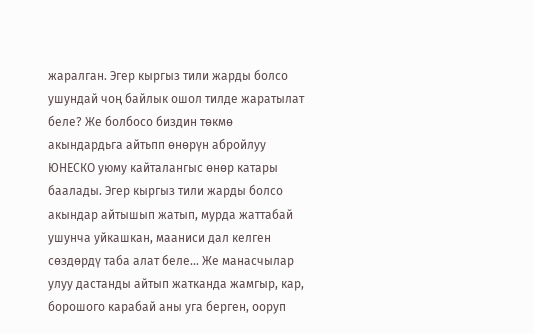жаралган. Эгер кыргыз тили жарды болсо ушундай чоң байлык ошол тилде жаратылат беле? Же болбосо биздин төкмө акындардьга айтьпп өнөрүн абройлуу ЮНЕСКО уюму кайталангыс өнөр катары баалады. Эгер кыргыз тили жарды болсо акындар айтышып жатып, мурда жаттабай ушунча уйкашкан, мааниси дал келген сөздөрдү таба алат беле… Же манасчылар улуу дастанды айтып жатканда жамгыр, кар, борошого карабай аны уга берген, ооруп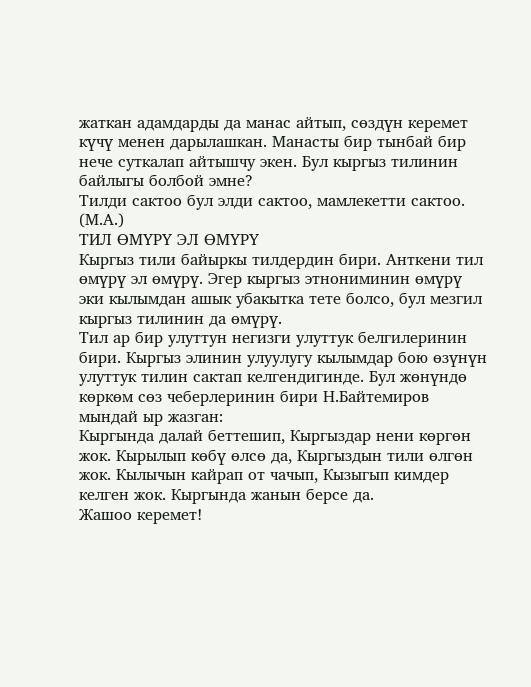жаткан адамдарды да манас айтып, сөздүн керемет күчү менен дарылашкан. Манасты бир тынбай бир нече суткалап айтышчу экен. Бул кыргыз тилинин байлыгы болбой эмне?
Тилди сактоо бул элди сактоо, мамлекетти сактоо.
(М.А.)
ТИЛ ӨМҮРҮ ЭЛ ӨМҮРҮ
Кыргыз тили байыркы тилдердин бири. Анткени тил өмүрү эл өмүрү. Эгер кыргыз этнониминин өмүрү эки кылымдан ашык убакытка тете болсо, бул мезгил кыргыз тилинин да өмүрү.
Тил ар бир улуттун негизги улуттук белгилеринин бири. Кыргыз элинин улуулугу кылымдар бою өзүнүн улуттук тилин сактап келгендигинде. Бул жөнүндө көркөм сөз чеберлеринин бири Н.Байтемиров мындай ыр жазган:
Кыргында далай беттешип, Кыргыздар нени көргөн жок. Кырылып көбү өлсө да, Кыргыздын тили өлгөн жок. Кылычын кайрап от чачып, Кызыгып кимдер келген жок. Кыргында жанын берсе да.
Жашоо керемет!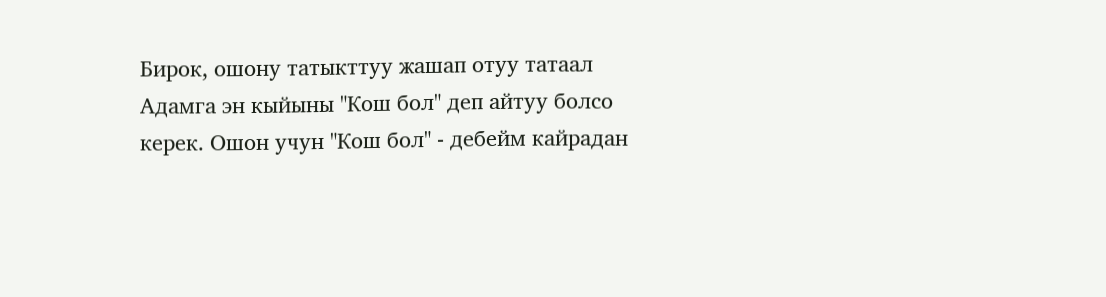Бирок, ошону татыкттуу жашап отуу татаал
Адамга эн кыйыны "Кош бол" деп айтуу болсо керек. Ошон учун "Кош бол" - дебейм кайрадан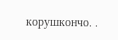корушкончо. .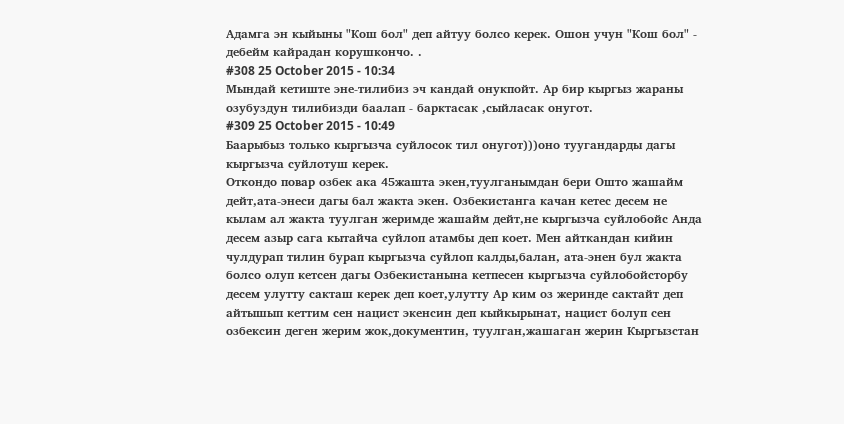Адамга эн кыйыны "Кош бол" деп айтуу болсо керек. Ошон учун "Кош бол" - дебейм кайрадан корушкончо. .
#308 25 October 2015 - 10:34
Мындай кетиште эне-тилибиз эч кандай онукпойт. Ар бир кыргыз жараны озубуздун тилибизди баалап - барктасак ,сыйласак онугот.
#309 25 October 2015 - 10:49
Баарыбыз только кыргызча суйлосок тил онугот)))оно туугандарды дагы кыргызча суйлотуш керек.
Откондо повар озбек ака 45жашта экен,туулганымдан бери Ошто жашайм дейт,ата-энеси дагы бал жакта экен. Озбекистанга качан кетес десем не кылам ал жакта туулган жеримде жашайм дейт,не кыргызча суйлобойс Анда десем азыр сага кытайча суйлоп атамбы деп коет. Мен айткандан кийин чулдурап тилин бурап кыргызча суйлоп калды,балан, ата-энен бул жакта болсо олуп кетсен дагы Озбекистанына кетпесен кыргызча суйлобойсторбу десем улутту сакташ керек деп коет,улутту Ар ким оз жеринде сактайт деп айтышып кеттим сен нацист экенсин деп кыйкырынат, нацист болуп сен озбексин деген жерим жок,документин, туулган,жашаган жерин Кыргызстан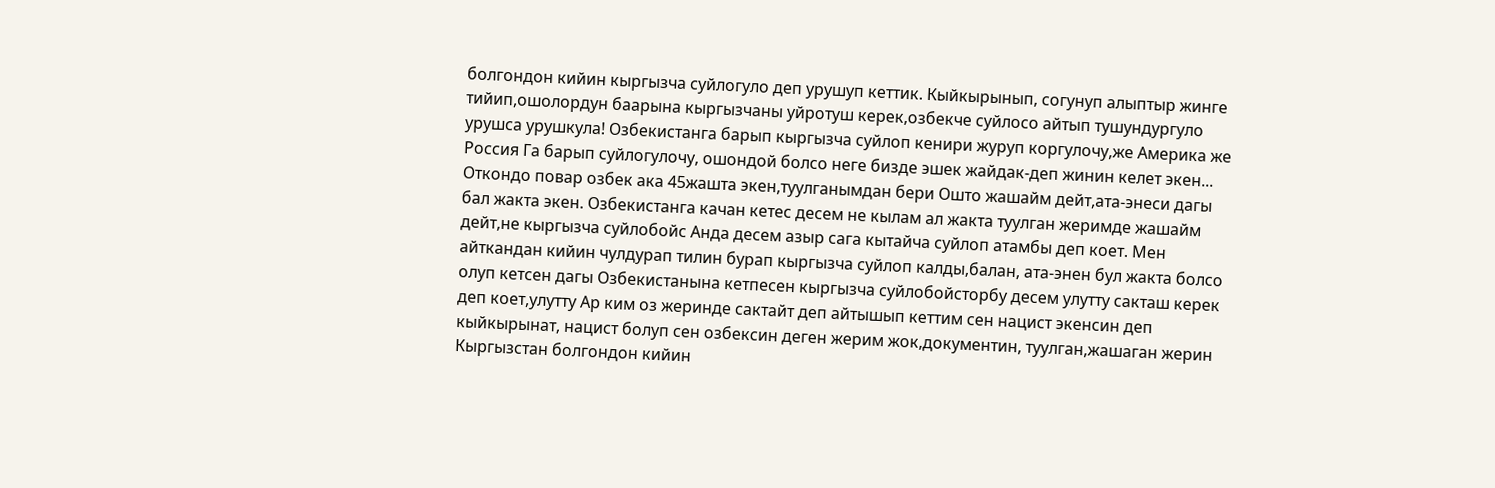болгондон кийин кыргызча суйлогуло деп урушуп кеттик. Кыйкырынып, согунуп алыптыр жинге тийип,ошолордун баарына кыргызчаны уйротуш керек,озбекче суйлосо айтып тушундургуло урушса урушкула! Озбекистанга барып кыргызча суйлоп кенири журуп коргулочу,же Америка же Россия Га барып суйлогулочу, ошондой болсо неге бизде эшек жайдак-деп жинин келет экен...
Откондо повар озбек ака 45жашта экен,туулганымдан бери Ошто жашайм дейт,ата-энеси дагы бал жакта экен. Озбекистанга качан кетес десем не кылам ал жакта туулган жеримде жашайм дейт,не кыргызча суйлобойс Анда десем азыр сага кытайча суйлоп атамбы деп коет. Мен айткандан кийин чулдурап тилин бурап кыргызча суйлоп калды,балан, ата-энен бул жакта болсо олуп кетсен дагы Озбекистанына кетпесен кыргызча суйлобойсторбу десем улутту сакташ керек деп коет,улутту Ар ким оз жеринде сактайт деп айтышып кеттим сен нацист экенсин деп кыйкырынат, нацист болуп сен озбексин деген жерим жок,документин, туулган,жашаган жерин Кыргызстан болгондон кийин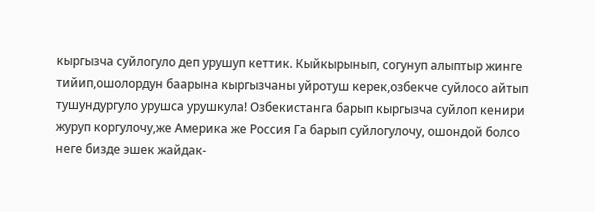кыргызча суйлогуло деп урушуп кеттик. Кыйкырынып, согунуп алыптыр жинге тийип,ошолордун баарына кыргызчаны уйротуш керек,озбекче суйлосо айтып тушундургуло урушса урушкула! Озбекистанга барып кыргызча суйлоп кенири журуп коргулочу,же Америка же Россия Га барып суйлогулочу, ошондой болсо неге бизде эшек жайдак-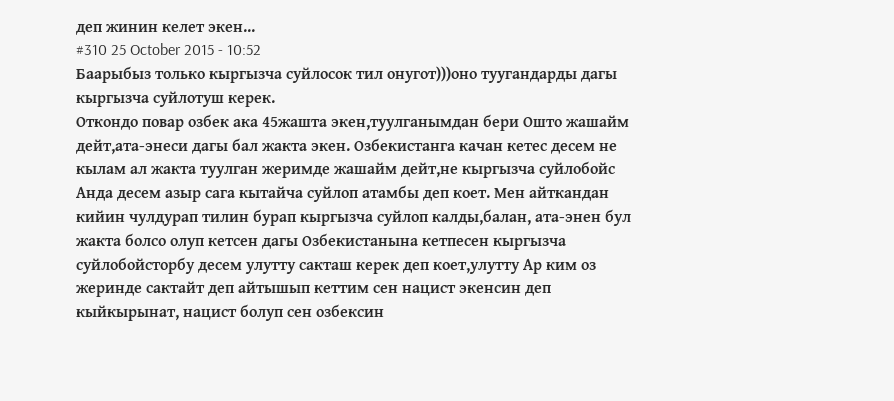деп жинин келет экен...
#310 25 October 2015 - 10:52
Баарыбыз только кыргызча суйлосок тил онугот)))оно туугандарды дагы кыргызча суйлотуш керек.
Откондо повар озбек ака 45жашта экен,туулганымдан бери Ошто жашайм дейт,ата-энеси дагы бал жакта экен. Озбекистанга качан кетес десем не кылам ал жакта туулган жеримде жашайм дейт,не кыргызча суйлобойс Анда десем азыр сага кытайча суйлоп атамбы деп коет. Мен айткандан кийин чулдурап тилин бурап кыргызча суйлоп калды,балан, ата-энен бул жакта болсо олуп кетсен дагы Озбекистанына кетпесен кыргызча суйлобойсторбу десем улутту сакташ керек деп коет,улутту Ар ким оз жеринде сактайт деп айтышып кеттим сен нацист экенсин деп кыйкырынат, нацист болуп сен озбексин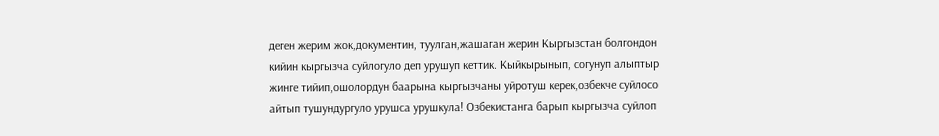деген жерим жок,документин, туулган,жашаган жерин Кыргызстан болгондон кийин кыргызча суйлогуло деп урушуп кеттик. Кыйкырынып, согунуп алыптыр жинге тийип,ошолордун баарына кыргызчаны уйротуш керек,озбекче суйлосо айтып тушундургуло урушса урушкула! Озбекистанга барып кыргызча суйлоп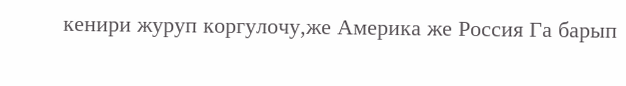кенири журуп коргулочу,же Америка же Россия Га барып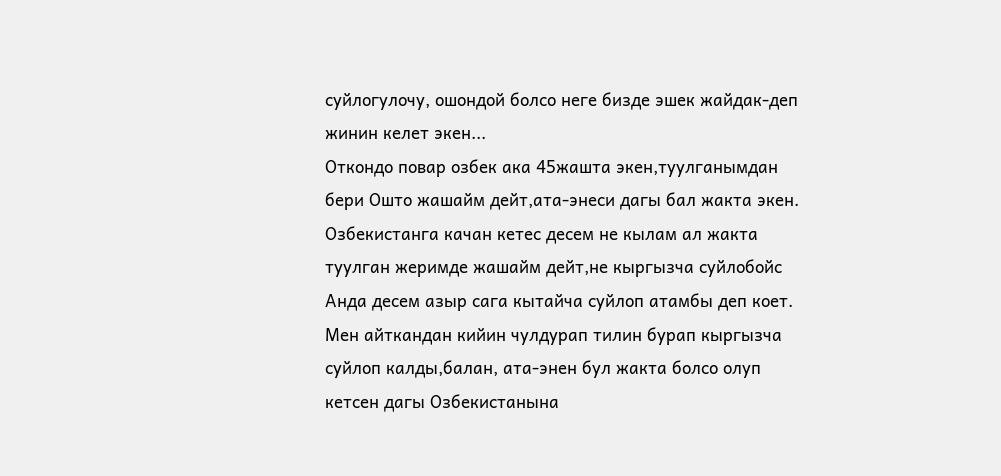суйлогулочу, ошондой болсо неге бизде эшек жайдак-деп жинин келет экен...
Откондо повар озбек ака 45жашта экен,туулганымдан бери Ошто жашайм дейт,ата-энеси дагы бал жакта экен. Озбекистанга качан кетес десем не кылам ал жакта туулган жеримде жашайм дейт,не кыргызча суйлобойс Анда десем азыр сага кытайча суйлоп атамбы деп коет. Мен айткандан кийин чулдурап тилин бурап кыргызча суйлоп калды,балан, ата-энен бул жакта болсо олуп кетсен дагы Озбекистанына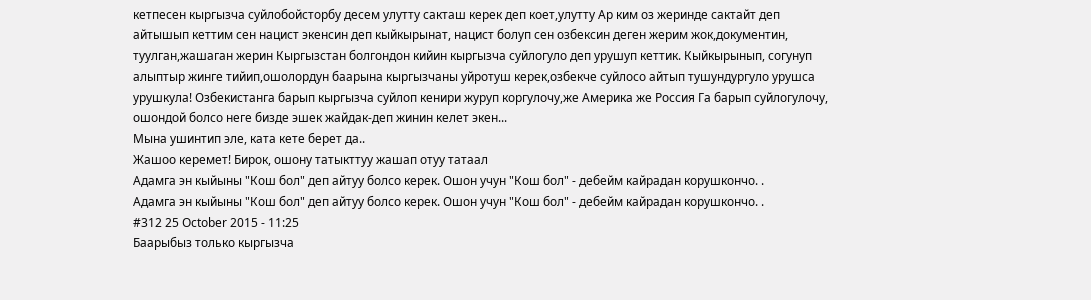кетпесен кыргызча суйлобойсторбу десем улутту сакташ керек деп коет,улутту Ар ким оз жеринде сактайт деп айтышып кеттим сен нацист экенсин деп кыйкырынат, нацист болуп сен озбексин деген жерим жок,документин, туулган,жашаган жерин Кыргызстан болгондон кийин кыргызча суйлогуло деп урушуп кеттик. Кыйкырынып, согунуп алыптыр жинге тийип,ошолордун баарына кыргызчаны уйротуш керек,озбекче суйлосо айтып тушундургуло урушса урушкула! Озбекистанга барып кыргызча суйлоп кенири журуп коргулочу,же Америка же Россия Га барып суйлогулочу, ошондой болсо неге бизде эшек жайдак-деп жинин келет экен...
Мына ушинтип эле, ката кете берет да..
Жашоо керемет! Бирок, ошону татыкттуу жашап отуу татаал
Адамга эн кыйыны "Кош бол" деп айтуу болсо керек. Ошон учун "Кош бол" - дебейм кайрадан корушкончо. .
Адамга эн кыйыны "Кош бол" деп айтуу болсо керек. Ошон учун "Кош бол" - дебейм кайрадан корушкончо. .
#312 25 October 2015 - 11:25
Баарыбыз только кыргызча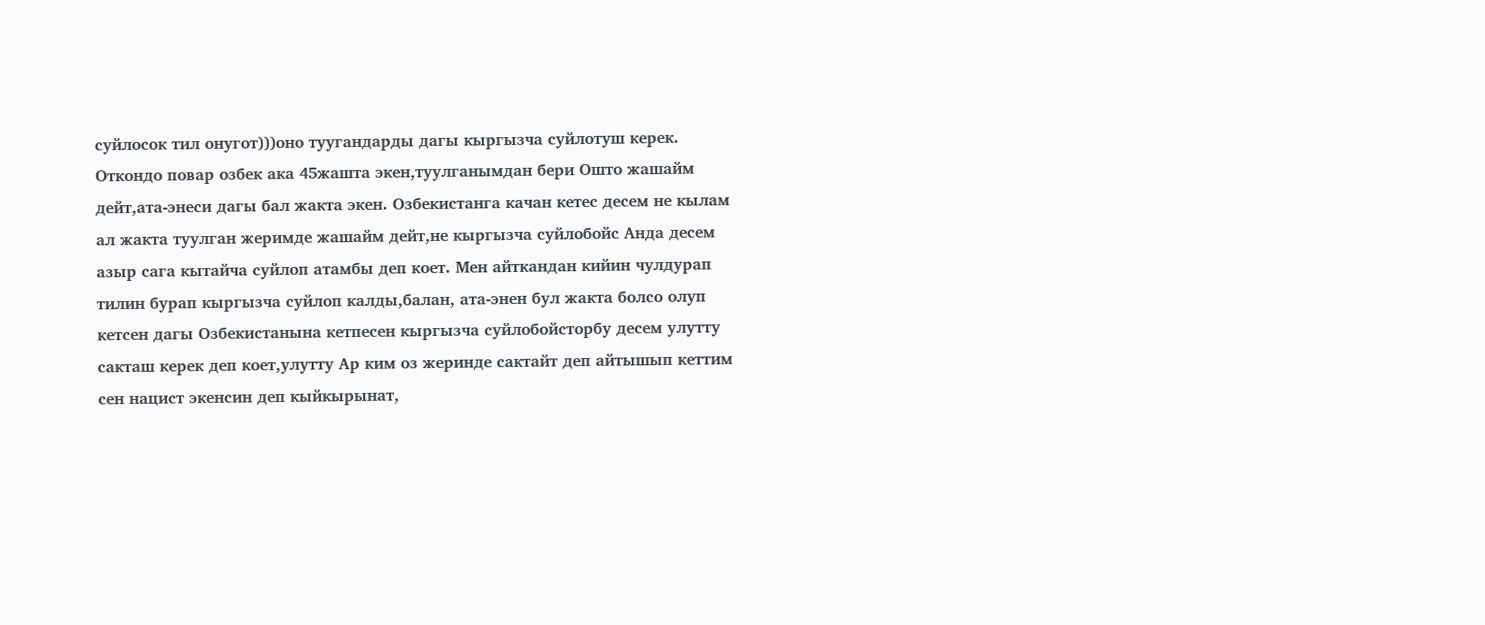суйлосок тил онугот)))оно туугандарды дагы кыргызча суйлотуш керек.
Откондо повар озбек ака 45жашта экен,туулганымдан бери Ошто жашайм дейт,ата-энеси дагы бал жакта экен. Озбекистанга качан кетес десем не кылам ал жакта туулган жеримде жашайм дейт,не кыргызча суйлобойс Анда десем азыр сага кытайча суйлоп атамбы деп коет. Мен айткандан кийин чулдурап тилин бурап кыргызча суйлоп калды,балан, ата-энен бул жакта болсо олуп кетсен дагы Озбекистанына кетпесен кыргызча суйлобойсторбу десем улутту сакташ керек деп коет,улутту Ар ким оз жеринде сактайт деп айтышып кеттим сен нацист экенсин деп кыйкырынат,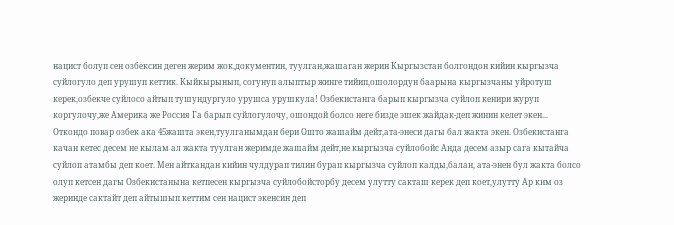нацист болуп сен озбексин деген жерим жок,документин, туулган,жашаган жерин Кыргызстан болгондон кийин кыргызча суйлогуло деп урушуп кеттик. Кыйкырынып, согунуп алыптыр жинге тийип,ошолордун баарына кыргызчаны уйротуш керек,озбекче суйлосо айтып тушундургуло урушса урушкула! Озбекистанга барып кыргызча суйлоп кенири журуп коргулочу,же Америка же Россия Га барып суйлогулочу, ошондой болсо неге бизде эшек жайдак-деп жинин келет экен...
Откондо повар озбек ака 45жашта экен,туулганымдан бери Ошто жашайм дейт,ата-энеси дагы бал жакта экен. Озбекистанга качан кетес десем не кылам ал жакта туулган жеримде жашайм дейт,не кыргызча суйлобойс Анда десем азыр сага кытайча суйлоп атамбы деп коет. Мен айткандан кийин чулдурап тилин бурап кыргызча суйлоп калды,балан, ата-энен бул жакта болсо олуп кетсен дагы Озбекистанына кетпесен кыргызча суйлобойсторбу десем улутту сакташ керек деп коет,улутту Ар ким оз жеринде сактайт деп айтышып кеттим сен нацист экенсин деп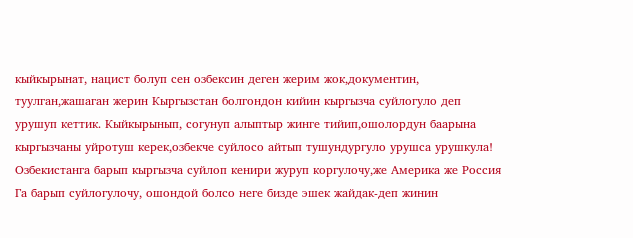кыйкырынат, нацист болуп сен озбексин деген жерим жок,документин, туулган,жашаган жерин Кыргызстан болгондон кийин кыргызча суйлогуло деп урушуп кеттик. Кыйкырынып, согунуп алыптыр жинге тийип,ошолордун баарына кыргызчаны уйротуш керек,озбекче суйлосо айтып тушундургуло урушса урушкула! Озбекистанга барып кыргызча суйлоп кенири журуп коргулочу,же Америка же Россия Га барып суйлогулочу, ошондой болсо неге бизде эшек жайдак-деп жинин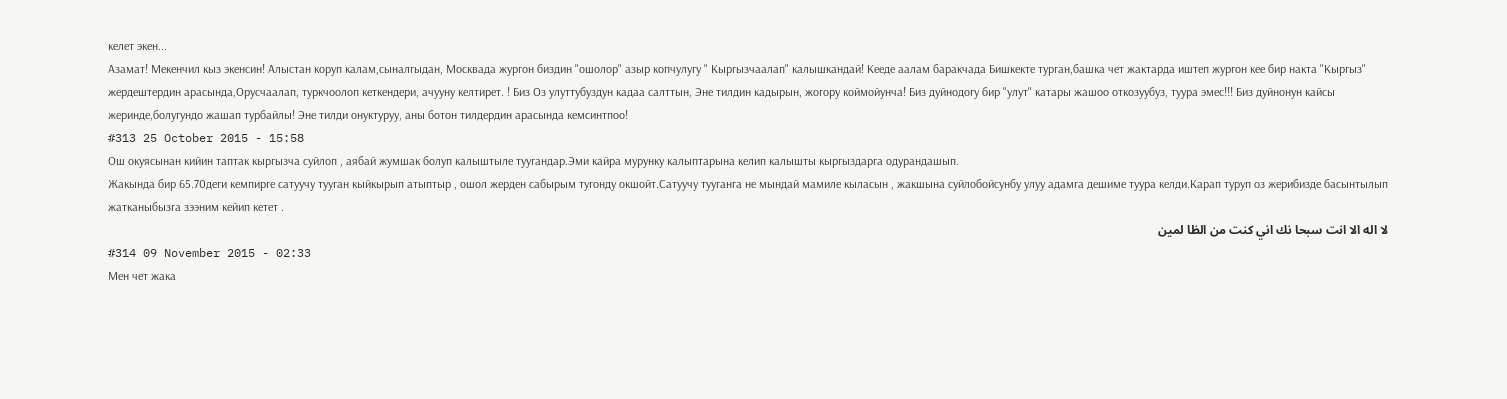келет экен...
Азамат! Мекенчил кыз экенсин! Алыстан коруп калам,сыналгыдан, Москвада жургон биздин "ошолор" азыр копчулугу " Кыргызчаалап" калышкандай! Кееде аалам баракчада Бишкекте турган,башка чет жактарда иштеп жургон кее бир накта "Кыргыз" жердештердин арасында,Орусчаалап, туркчоолоп кеткендери, ачууну келтирет. ! Биз Оз улуттубуздун кадаа салттын, Эне тилдин кадырын, жогору коймойунча! Биз дуйнодогу бир "улут" катары жашоо откозуубуз, туура эмес!!! Биз дуйнонун кайсы жеринде,болугундо жашап турбайлы! Эне тилди онуктуруу, аны ботон тилдердин арасында кемсинтпоо!
#313 25 October 2015 - 15:58
Ош окуясынан кийин таптак кыргызча суйлоп , аябай жумшак болуп калыштыле туугандар.Эми кайра мурунку калыптарына келип калышты кыргыздарга одурандашып.
Жакында бир 65.70деги кемпирге сатуучу тууган кыйкырып атыптыр , ошол жерден сабырым тугонду окшойт.Сатуучу тууганга не мындай мамиле кыласын , жакшына суйлобойсунбу улуу адамга дешиме туура келди.Карап туруп оз жерибизде басынтылып жатканыбызга зээним кейип кетет .
لا اله الا انت سبحا نك اني كنت من الظا لمين
#314 09 November 2015 - 02:33
Мен чет жака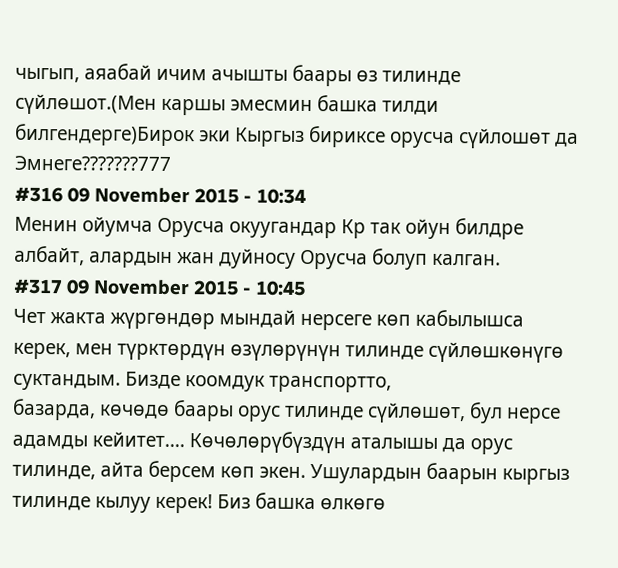чыгып, аяабай ичим ачышты баары өз тилинде сүйлөшот.(Мен каршы эмесмин башка тилди билгендерге)Бирок эки Кыргыз бириксе орусча сүйлошөт да Эмнеге???????777
#316 09 November 2015 - 10:34
Менин ойумча Орусча окуугандар Кр так ойун билдре албайт, алардын жан дуйносу Орусча болуп калган.
#317 09 November 2015 - 10:45
Чет жакта жүргөндөр мындай нерсеге көп кабылышса керек, мен түрктөрдүн өзүлөрүнүн тилинде сүйлөшкөнүгө суктандым. Бизде коомдук транспортто,
базарда, көчөдө баары орус тилинде сүйлөшөт, бул нерсе адамды кейитет.... Көчөлөрүбүздүн аталышы да орус тилинде, айта берсем көп экен. Ушулардын баарын кыргыз тилинде кылуу керек! Биз башка өлкөгө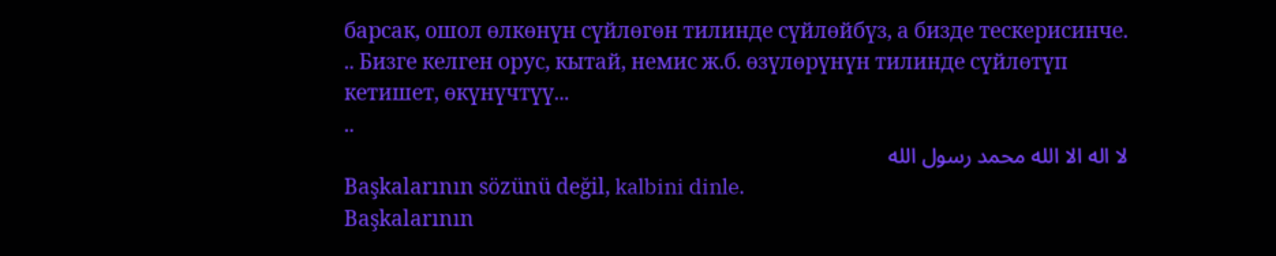барсак, ошол өлкөнүн сүйлөгөн тилинде сүйлөйбүз, а бизде тескерисинче.
.. Бизге келген орус, кытай, немис ж.б. өзүлөрүнүн тилинде сүйлөтүп кетишет, өкүнүчтүү...
..
لا اله الا الله محمد رسول الله
Başkalarının sözünü değil, kalbini dinle.
Başkalarının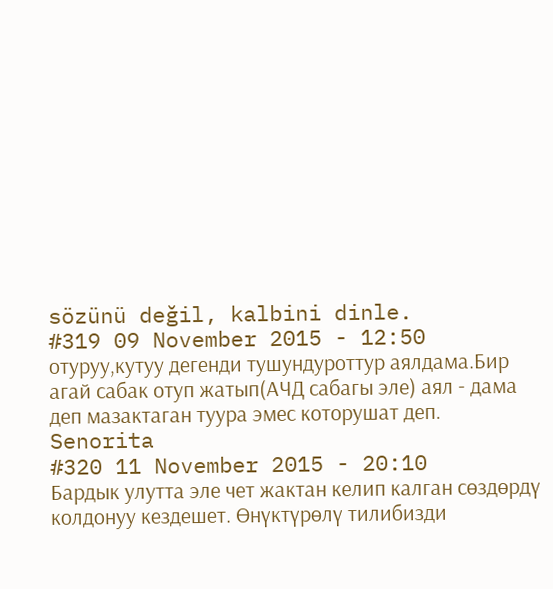sözünü değil, kalbini dinle.
#319 09 November 2015 - 12:50
отуруу,кутуу дегенди тушундуроттур аялдама.Бир агай сабак отуп жатып(АЧД сабагы эле) аял - дама деп мазактаган туура эмес которушат деп.
Senorita
#320 11 November 2015 - 20:10
Бардык улутта эле чет жактан келип калган сөздөрдү колдонуу кездешет. Өнүктүрөлү тилибизди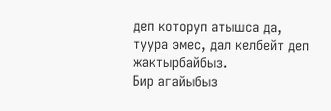деп которуп атышса да, туура эмес, дал келбейт деп жактырбайбыз.
Бир агайыбыз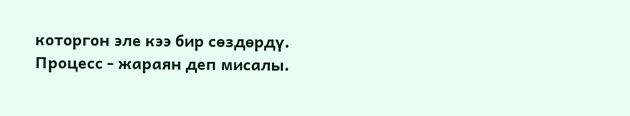которгон эле кээ бир сөздөрдү. Процесс - жараян деп мисалы.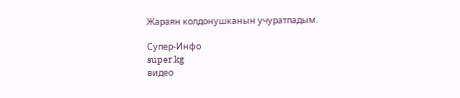Жараян колдонушканын учуратпадым.

Супер-Инфо
super.kg
видео